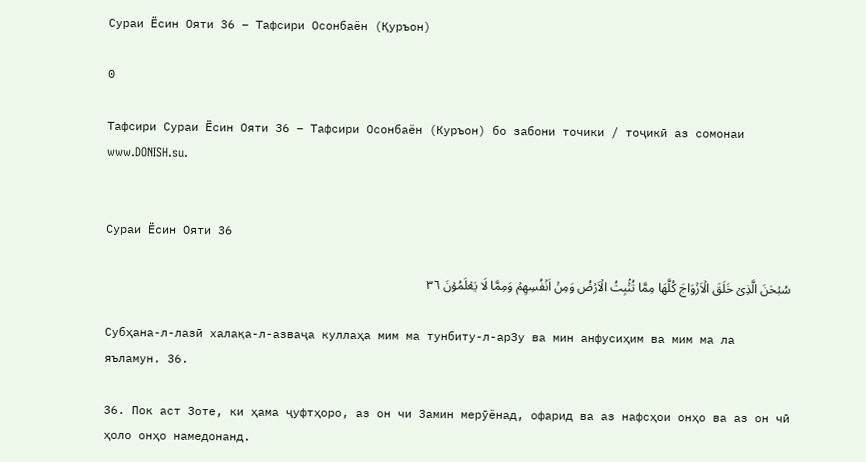Сураи Ёсин Ояти 36 – Тафсири Осонбаён (Қуръон)

0

Тафсири Сураи Ёсин Ояти 36 – Тафсири Осонбаён (Куръон) бо забони точики / тоҷикӣ аз сомонаи www.DONISH.su.


Сураи Ёсин Ояти 36

سُبۡحٰنَ الَّذِىۡ خَلَقَ الۡاَزۡوَاجَ كُلَّهَا مِمَّا تُنۡۢبِتُ الۡاَرۡضُ وَمِنۡ اَنۡفُسِهِمۡ وَمِمَّا لَا يَعۡلَمُوۡنَ ٣٦

Субҳана-л-лазӣ халақа-л-азваҷа куллаҳа мим ма тунбиту-л-арЗу ва мин анфусиҳим ва мим ма ла яъламун. 36.

36. Пок аст Зоте, ки ҳама ҷуфтҳоро, аз он чи Замин мерӯёнад, офарид ва аз нафсҳои онҳо ва аз он чӣ ҳоло онҳо намедонанд.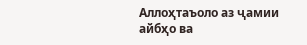Аллоҳтаъоло аз ҷамии айбҳо ва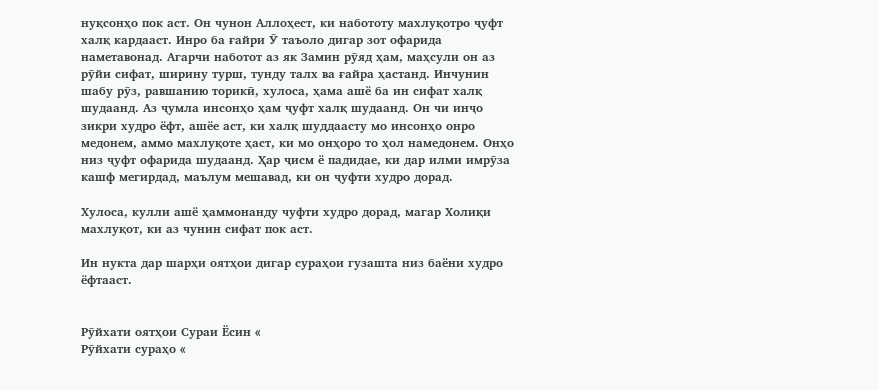нуқсонҳо пок аст. Он чунон Аллоҳест, ки набототу махлуқотро ҷуфт халқ кардааст. Инро ба ғайри Ӯ таъоло дигар зот офарида наметавонад. Агарчи наботот аз як Замин рӯяд ҳам, маҳсули он аз рӯйи сифат, ширину турш, тунду талх ва ғайра ҳастанд. Инчунин шабу рӯз, равшанию торикӣ, хулоса, ҳама ашё ба ин сифат халқ шудаанд. Аз ҷумла инсонҳо ҳам ҷуфт халқ шудаанд. Он чи инҷо зикри худро ёфт, ашёе аст, ки халқ шуддаасту мо инсонҳо онро медонем, аммо махлуқоте ҳаст, ки мо онҳоро то ҳол намедонем. Онҳо низ ҷуфт офарида шудаанд. Ҳар ҷисм ё падидае, ки дар илми имрӯза кашф мегирдад, маълум мешавад, ки он ҷуфти худро дорад.

Хулоса, кулли ашё ҳаммонанду чуфти худро дорад, магар Холиқи махлуқот, ки аз чунин сифат пок аст.

Ин нукта дар шарҳи оятҳои дигар сураҳои гузашта низ баёни худро ёфтааст.


Рӯйхати оятҳои Сураи Ёсин «
Рӯйхати сураҳо «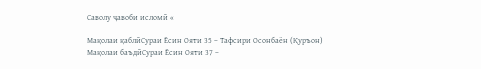Саволу ҷавоби исломӣ «

Мақолаи қаблӣСураи Ёсин Ояти 35 – Тафсири Осонбаён (Қуръон)
Мақолаи баъдӣСураи Ёсин Ояти 37 –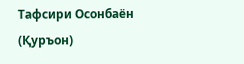Тафсири Осонбаён (Қуръон)